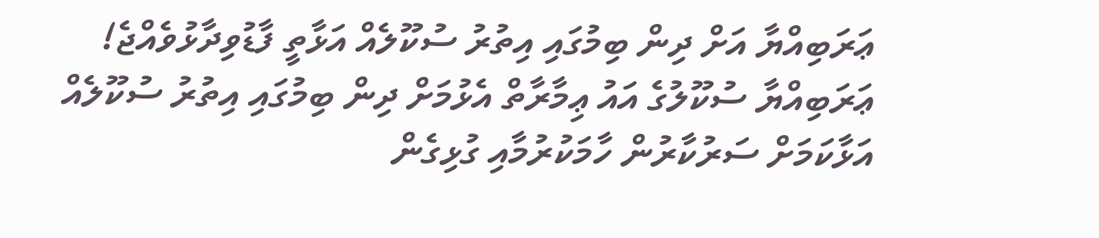ޢަރަބިއްޔާ އަށް ދިން ބިމުގައި އިތުރު ސުކޫލެއް އަޅާތީ ފާޑުވިދާޅުވެއްޖެ!
ޢަރަބިއްޔާ ސުކޫލުގެ އައު ޢިމާރާތް އެޅުމަށް ދިން ބިމުގައި އިތުރު ސުކޫލެއް އަޅާކަމަށް ސަރުކާރުން ހާމަކުރުމާއި ގުޅިގެން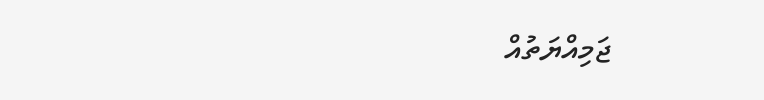ޖަމިއްޔަތުއް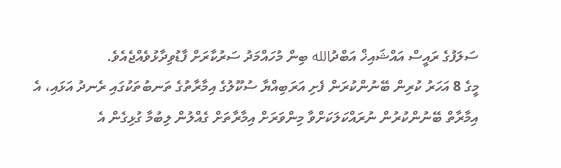ސަލަފުގެ ރައީސް އައްޝައިޚް އަބްދުالله ބިން މުހައްމަދު ސަރުކާރަށް ފާޑުވިދާޅުވެއްޖެއެވެ.
މީގެ 8 އަހަރު ކުރިން ބޭނުންކުރަން ފެށި އަރަބިއްޔާ ސުކޫލުގެ އިމާރާތުގެ ތަނބުތަކުގައި ރެނދު އަޅައި، އެ އިމާރާތް ބޭނުންކުރުން ނުރައްކަލަކަށްވާ މިންވަރަށް އިމާރާތަށް ގެއްލުން ލިބުމާ ގުޅިގެން އެ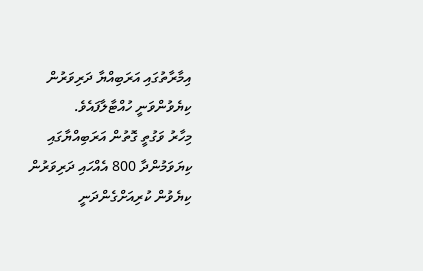އިމާރާތުގައި އަރަބިއްޔާ ދަރިވަރުން ކިޔެވުންވަނީ ހުއްޓާލާފައެވެ.
މިހާރު ވަގުތީ ގޮތުން އަރަބިއްޔާގައި ކިޔަވަމުންދާ 800 އެއްހައި ދަރިވަރުން ކިޔެވުން ކުރިއަށްގެންދަނީ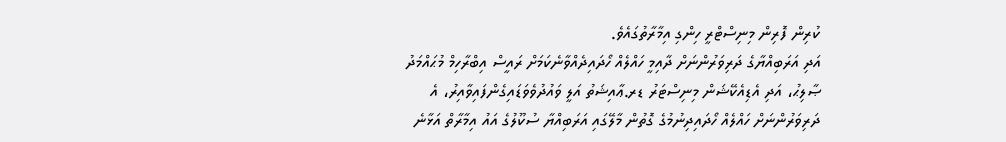ކުރިން ފޮރިން މިނިސްޓްރީ ހިންގި އިމާރާތުގައެވެ.
އަދި އަރަބިއްޔާގެ ދަރިވަރުންނަށް ދާއިމީ ހައްލެއް ހޯދައިދެއްވާނެކަމަށް ރައީސް އިބްރާހިމް މުޙައްމަދު ޞާލިޙު، އަދި އެޑިއެކޭޝަން މިނިސްޓަރު ޑރ.ޢާއިޝަތު އަލީ ވައުދުވެވަޑައިގެންފައިވާއިރު، އެ ދަރިވަރުންނަށް ހައްލެއް ހޯދައިދިނުމުގެ ގޮތުން މާލޭގައި އަރަބިއްޔާ ސުކޫލުގެ އައު އިމާރާތް އަޅާނެ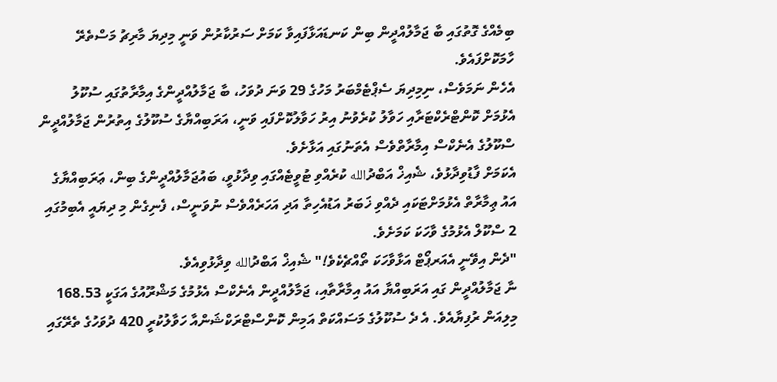ބިމެއްގެ ގޮތުގައި ބާ ޖަމާލުއްދީން ބިން ކަނޑައަޅާފައިވާ ކަމަށް ސަރުކާރުން ވަނީ މިދިޔަ މާރިޗު މަސްތެރޭ ހާމަކޮށްފައެވެ.
އެހެން ނަމަވެސް، ނިމިދިޔަ ސެޕްޓެމްބަރު މަހުގެ 29 ވަނަ ދުވަހު، ބާ ޖަމާލުއްދީންގެ އިމާރާތުގައި ސުކޫލު އެޅުމަށް ކޮންޓްރެކްޓަރާއި ހަވާލު ކުރެވުނު އިރު ހަވާލުކޮށްފައި ވަނީ، އަރަބިއްޔާގެ ސުކޫލުގެ އިތުރުން ޖަމާލުއްދީން ސްކޫލުގެ އެނެކްސް އިމާރާތްވެސް އެތަނުގައި އަޅާށެވެ.
އެކަމަށް ފާޑުވިދާޅުވެ، ޝެއިޚް އަބްދުالله ކުރެއްވި ޓުވީޓެއްގައި ވިދާޅުވީ، ބައުޖަމާލުއްދީންގެ ބިން، ޢަރަބިއްޔާގެ އައު ޢިމާރާތް އެޅުމަށްޓަކައި ދެއްވި ޚަބަރު އަޑުއެހިތާ އަދި އަހަރެއްވެސް ނުވަނީސް، ފެނިގެން މި ދިޔައީ އެބިމުގައި 2 ސްކޫލް އެޅުމުގެ ވާހަކަ ކަމަށެވެ.
"ދެން އިވޭނީ އެއަރޕޯޓް އަޅާވާހަކަ ތޯއްޗެކެވެ!" ޝެއިޚް އަބްދުالله ވިދާޅުވިއެވެ.
ނާ ޖަމާލުއްދީން ގައި އަރަބިއްޔާ އައު އިމާރާތާއި، ޖަމާލުއްދީން އެނެކްސް އެޅުމުގެ މަޝްރޫއުގެ އަގަކީ 168.53 މިލިއަން ރުފިޔާއެވެ. އެ ދެ ސުކޫލުގެ މަސައްކަތް އަމިން ކޮންސްޓްރަކްޝަންއާ ހަވާލުކުރީ 420 ދުވަހުގެ ތެރޭގައި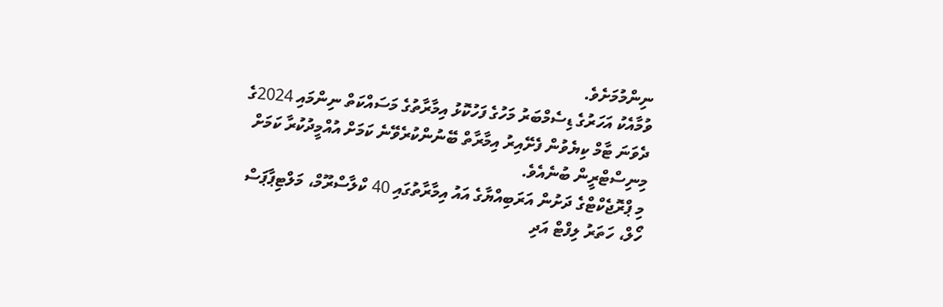ނިންމުމަށެވެ.
ވުމާއެކު އަހަރުގެ ޑިސެމްބަރު މަހުގެ ފަހުކޮޅު އިމާރާތުގެ މަސައްކަތް ނިންމައި 2024ގެ ދެވަނަ ޓާމް ކިޔެވުން ފެށޭއިރު އިމާރާތް ބޭނުންކުރެވޭނެ ކަމަށް އުއްމީދުކުރާ ކަމަށް މިނިސްޓްރީން ބުނެއެވެ.
މި ޕްރޮޖެކްޓްގެ ދަށުން އަރަބިއްޔާގެ އައު އިމާރާތުގައި 40 ކްލާސްރޫމް، މަލްޓިޕާޕަސް ހޯލް، ހަތަރު ލިފްޓް އަދި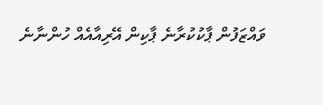ވައްޒަފުން ޕާކުކުރާނެ ޕާކިން އޭރިއާއެއް ހުންނާނެ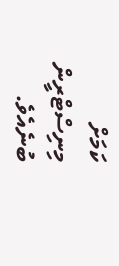ކަމަށް މިނިސްޓްރީން ބުނެއެވެ.